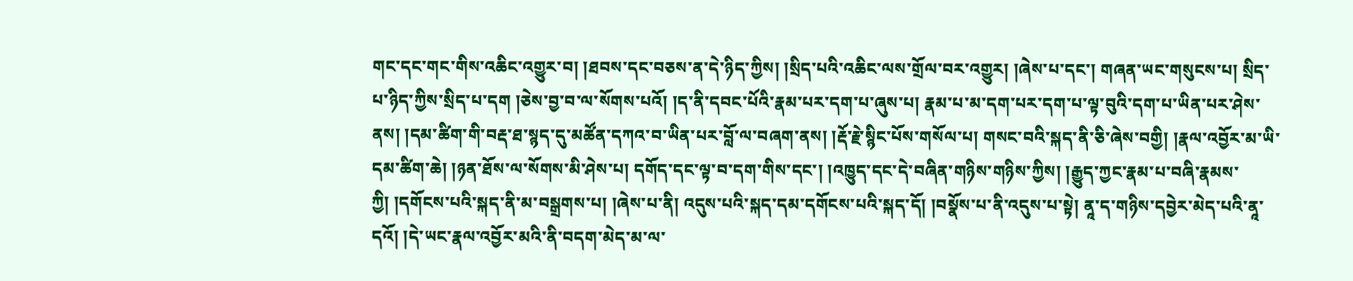གང་དང་གང་གིས་འཆིང་འགྱུར་བ། །ཐབས་དང་བཅས་ན་དེ་ཉིད་ཀྱིས། །སྲིད་པའི་འཆིང་ལས་གྲོལ་བར་འགྱུར། །ཞེས་པ་དང་། གཞན་ཡང་གསུངས་པ། སྲིད་པ་ཉིད་ཀྱིས་སྲིད་པ་དག །ཅེས་བྱ་བ་ལ་སོགས་པའོ། །ད་ནི་དབང་པོའི་རྣམ་པར་དག་པ་ཞུས་པ། རྣམ་པ་མ་དག་པར་དག་པ་ལྟ་བུའི་དག་པ་ཡིན་པར་ཤེས་ནས། །དམ་ཚིག་གི་བརྡ་ཐ་སྙད་དུ་མཚོན་དཀའ་བ་ཡིན་པར་བློ་ལ་བཞག་ནས། །རྡོ་རྗེ་སྙིང་པོས་གསོལ་པ། གསང་བའི་སྐད་ནི་ཅི་ཞེས་བགྱི། །རྣལ་འབྱོར་མ་ཡི་དམ་ཚིག་ཆེ། །ཉན་ཐོས་ལ་སོགས་མི་ཤེས་པ། དགོད་དང་ལྟ་བ་དག་གིས་དང་། །འཁྱུད་དང་དེ་བཞིན་གཉིས་གཉིས་ཀྱིས། །རྒྱུད་ཀྱང་རྣམ་པ་བཞི་རྣམས་ཀྱི། །དགོངས་པའི་སྐད་ནི་མ་བསྒྲགས་པ། །ཞེས་པ་ནི། འདུས་པའི་སྐད་དམ་དགོངས་པའི་སྐད་དོ། །བསྣོས་པ་ནི་འདུས་པ་སྟེ། ནཱ་ད་གཉིས་དབྱེར་མེད་པའི་ནཱ་དའོ། །དེ་ཡང་རྣལ་འབྱོར་མའི་ནི་བདག་མེད་མ་ལ་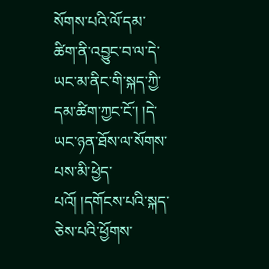སོགས་པའི་ལོ་དམ་ཚིག་ནི་འབྱུང་བ་ལ་དེ་ཡང་མ་ནིང་གི་སྐད་ཀྱི་དམ་ཚིག་ཀྱང་ངོ་། །དེ་ཡང་ཉན་ཐོས་ལ་སོགས་པས་མི་ཕྱེད་པའོ། །དགོངས་པའི་སྐད་ཅེས་པའི་ཕྱོགས་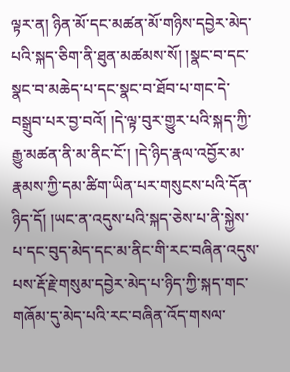ལྟར་ན། ཉིན་མོ་དང་མཚན་མོ་གཉིས་དབྱེར་མེད་པའི་སྐད་ཅིག་ནི་ཐུན་མཚམས་སོ། །སྣང་བ་དང་སྣང་བ་མཆེད་པ་དང་སྣང་བ་ཐོབ་པ་གང་དེ་བསྒྲུབ་པར་བྱ་བའོ། །དེ་ལྟ་བུར་གྱུར་པའི་སྐད་ཀྱི་རྒྱུ་མཚན་ནི་མ་ནིང་ངོ་། །དེ་ཉིད་རྣལ་འབྱོར་མ་རྣམས་ཀྱི་དམ་ཚིག་ཡིན་པར་གསུངས་པའི་དོན་ཉིད་དོ། །ཡང་ན་འདུས་པའི་སྐད་ཅེས་པ་ནི་སྐྱེས་པ་དང་བུད་མེད་དང་མ་ནིང་གི་རང་བཞིན་འདུས་པས་རྡོ་རྗེ་གསུམ་དབྱེར་མེད་པ་ཉིད་ཀྱི་སྐད་གང་གཞོམ་དུ་མེད་པའི་རང་བཞིན་འོད་གསལ་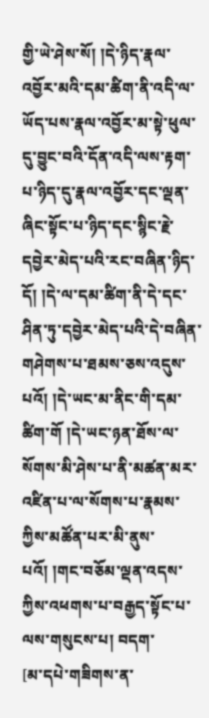གྱི་ཡེ་ཤེས་སོ། །དེ་ཉིད་རྣལ་འབྱོར་མའི་དམ་ཚིག་ནི་འདི་ལ་ཡོད་པས་རྣལ་འབྱོར་མ་སྟེ་ཕུལ་དུ་བྱུང་བའི་དོན་འདི་ལས་རྟག་པ་ཉིད་དུ་རྣལ་འབྱོར་དང་ལྡན་ཞིང་སྟོང་པ་ཉིད་དང་སྙིང་རྗེ་དབྱེར་མེད་པའི་རང་བཞིན་ཉིད་དོ། །དེ་ལ་དམ་ཚིག་ནི་དེ་དང་ཤིན་ཏུ་དབྱེར་མེད་པའི་དེ་བཞིན་གཤེགས་པ་ཐམས་ཅས་འདུས་པའོ། །དེ་ཡང་མ་ནིང་གི་དམ་ཚིག་གོ །དེ་ཡང་ཉན་ཐོས་ལ་སོགས་མི་ཤེས་པ་ནི་མཚན་མར་འཛིན་པ་ལ་སོགས་པ་རྣམས་ཀྱིས་མཚོན་པར་མི་ནུས་པའོ། །གང་བཅོམ་ལྡན་འདས་ཀྱིས་འཕགས་པ་བརྒྱད་སྟོང་པ་ལས་གསུངས་པ། བདག་
[མ་དཔེ་གཟིགས་ན་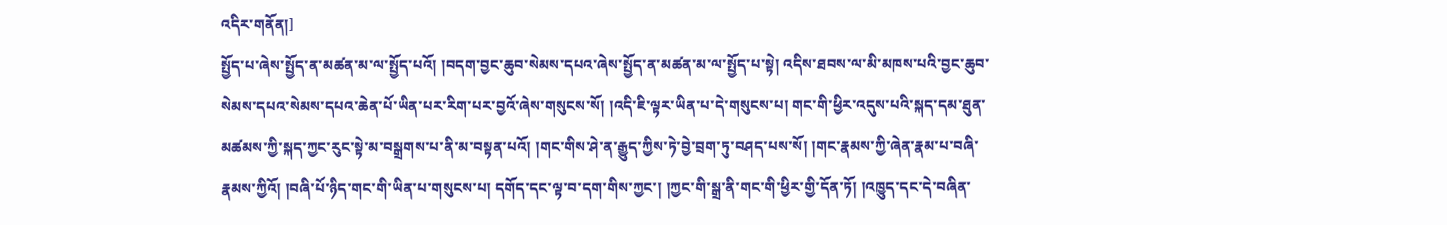འདིར་གནོན།]
སྤྱོད་པ་ཞེས་སྤྱོད་ན་མཚན་མ་ལ་སྤྱོད་པའོ། །བདག་བྱང་ཆུབ་སེམས་དཔའ་ཞེས་སྤྱོད་ན་མཚན་མ་ལ་སྤྱོད་པ་སྟེ། འདིས་ཐབས་ལ་མི་མཁས་པའི་བྱང་ཆུབ་སེམས་དཔའ་སེམས་དཔའ་ཆེན་པོ་ཡིན་པར་རིག་པར་བྱའོ་ཞེས་གསུངས་སོ། །འདི་ཇི་ལྟར་ཡིན་པ་དེ་གསུངས་པ། གང་གི་ཕྱིར་འདུས་པའི་སྐད་དམ་ཐུན་མཚམས་ཀྱི་སྐད་ཀྱང་རུང་སྟེ་མ་བསྒྲགས་པ་ནི་མ་བསྟན་པའོ། །གང་གིས་ཤེ་ན་རྒྱུད་ཀྱིས་ཏེ་བྱེ་བྲག་ཏུ་བཤད་པས་སོ། །གང་རྣམས་ཀྱི་ཞེན་རྣམ་པ་བཞི་རྣམས་ཀྱིའོ། །བཞི་པོ་ཉིད་གང་གི་ཡིན་པ་གསུངས་པ། དགོད་དང་ལྟ་བ་དག་གིས་ཀྱང་། །ཀྱང་གི་སྒྲ་ནི་གང་གི་ཕྱིར་གྱི་དོན་ཏོ། །འཁྱུད་དང་དེ་བཞིན་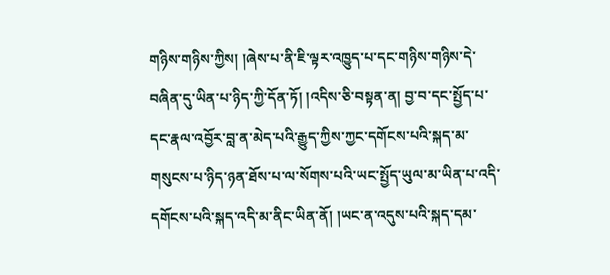གཉིས་གཉིས་ཀྱིས། །ཞེས་པ་ནི་ཇི་ལྟར་འཁྱུད་པ་དང་གཉིས་གཉིས་དེ་བཞིན་དུ་ཡིན་པ་ཉིད་ཀྱི་དོན་ཏོ། །འདིས་ཅི་བསྟན་ན། བྱ་བ་དང་སྤྱོད་པ་དང་རྣལ་འབྱོར་བླ་ན་མེད་པའི་རྒྱུད་ཀྱིས་ཀྱང་དགོངས་པའི་སྐད་མ་གསུངས་པ་ཉིད་ཉན་ཐོས་པ་ལ་སོགས་པའི་ཡང་སྤྱོད་ཡུལ་མ་ཡིན་པ་འདི་དགོངས་པའི་སྐད་འདི་མ་ནིང་ཡིན་ནོ། །ཡང་ན་འདུས་པའི་སྐད་དམ་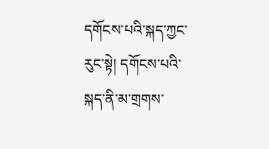དགོངས་པའི་སྐད་ཀྱང་རུང་སྟེ། དགོངས་པའི་སྐད་ནི་མ་གྲགས་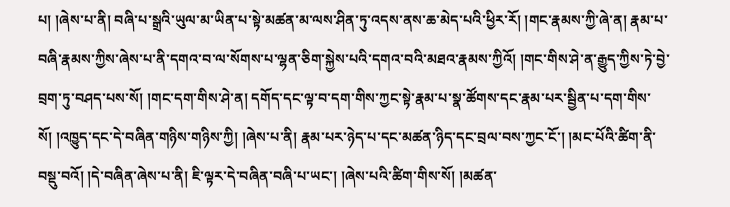པ། །ཞེས་པ་ནི། བཞི་པ་སྒྲའི་ཡུལ་མ་ཡིན་པ་སྟེ་མཚན་མ་ལས་ཤིན་ཏུ་འདས་ནས་ཆ་མེད་པའི་ཕྱིར་རོ། །གང་རྣམས་ཀྱི་ཞེ་ན། རྣམ་པ་བཞི་རྣམས་ཀྱིས་ཞེས་པ་ནི་དགའ་བ་ལ་སོགས་པ་ལྷན་ཅིག་སྐྱེས་པའི་དགའ་བའི་མཐའ་རྣམས་ཀྱིའོ། །གང་གིས་ཤེ་ན་རྒྱུད་ཀྱིས་ཏེ་བྱེ་བྲག་ཏུ་བཤད་པས་སོ། །གང་དག་གིས་ཤེ་ན། དགོད་དང་ལྟ་བ་དག་གིས་ཀྱང་སྟེ་རྣམ་པ་སྣ་ཚོགས་དང་རྣམ་པར་སྦྱིན་པ་དག་གིས་སོ། །འཁྱུད་དང་དེ་བཞིན་གཉིས་གཉིས་ཀྱི། །ཞེས་པ་ནི། རྣམ་པར་ཉེད་པ་དང་མཚན་ཉིད་དང་བྲལ་བས་ཀྱང་ངོ་། །མང་པོའི་ཚིག་ནི་བསྡུ་བའོ། །དེ་བཞིན་ཞེས་པ་ནི། ཇི་ལྟར་དེ་བཞིན་བཞི་པ་ཡང་། །ཞེས་པའི་ཚིག་གིས་སོ། །མཚན་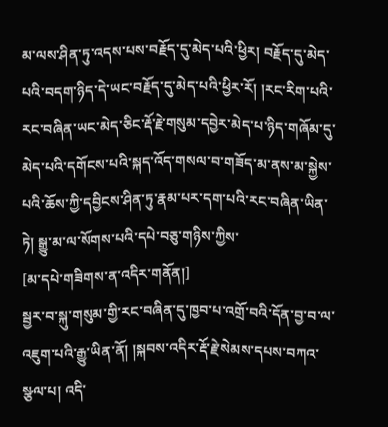མ་ལས་ཤིན་ཏུ་འདས་པས་བརྗོད་དུ་མེད་པའི་ཕྱིར། བརྗོད་དུ་མེད་པའི་བདག་ཉིད་དེ་ཡང་བརྗོད་དུ་མེད་པའི་ཕྱིར་རོ། །རང་རིག་པའི་རང་བཞིན་ཡང་མེད་ཅིང་རྡོ་རྗེ་གསུམ་དབྱེར་མེད་པ་ཉིད་གཞོམ་དུ་མེད་པའི་དགོངས་པའི་སྐད་འོད་གསལ་བ་གཟོད་མ་ནས་མ་སྐྱེས་པའི་ཆོས་ཀྱི་དབྱིངས་ཤིན་ཏུ་རྣམ་པར་དག་པའི་རང་བཞིན་ཡིན་ཏེ། སྒྱུ་མ་ལ་སོགས་པའི་དཔེ་བཅུ་གཉིས་ཀྱིས་
[མ་དཔེ་གཟིགས་ན་འདིར་གནོན།]
སྦྱར་བ་སྐུ་གསུམ་གྱི་རང་བཞིན་དུ་ཁྱབ་པ་འགྲོ་བའི་དོན་བྱ་བ་ལ་འཇུག་པའི་རྒྱུ་ཡིན་ནོ། །སྐབས་འདིར་རྡོ་རྗེ་སེམས་དཔས་བཀའ་སྩལ་པ། འདི་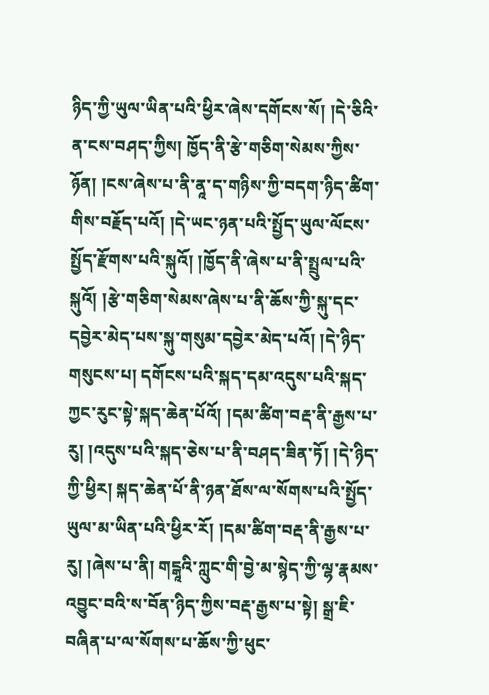ཉིད་ཀྱི་ཡུལ་ཡིན་པའི་ཕྱིར་ཞེས་དགོངས་སོ། །དེ་ཅིའི་ན་ངས་བཤད་ཀྱིས། ཁྱོད་ནི་རྩེ་གཅིག་སེམས་ཀྱིས་ཉོན། །ངས་ཞེས་པ་ནི་ནཱ་ད་གཉིས་ཀྱི་བདག་ཉིད་ཚིག་གིས་བརྗོད་པའོ། །དེ་ཡང་ཉན་པའི་སྤྱོད་ཡུལ་ལོངས་སྤྱོད་རྫོགས་པའི་སྐུའོ། །ཁྱོད་ནི་ཞེས་པ་ནི་སྤྲུལ་པའི་སྐུའོ། །རྩེ་གཅིག་སེམས་ཞེས་པ་ནི་ཆོས་ཀྱི་སྐུ་དང་དབྱེར་མེད་པས་སྐུ་གསུམ་དབྱེར་མེད་པའོ། །དེ་ཉིད་གསུངས་པ། དགོངས་པའི་སྐད་དམ་འདུས་པའི་སྐད་ཀྱང་རུང་སྟེ་སྐད་ཆེན་པོའོ། །དམ་ཚིག་བརྡ་ནི་རྒྱས་པ་རུ། །འདུས་པའི་སྐད་ཅེས་པ་ནི་བཤད་ཟིན་ཏོ། །དེ་ཉིད་ཀྱི་ཕྱིར། སྐད་ཆེན་པོ་ནི་ཉན་ཐོས་ལ་སོགས་པའི་སྤྱོད་ཡུལ་མ་ཡིན་པའི་ཕྱིར་རོ། །དམ་ཚིག་བརྡ་ནི་རྒྱས་པ་རུ། །ཞེས་པ་ནི། གངྒཱའི་ཀླུང་གི་བྱེ་མ་སྙེད་ཀྱི་ལྷ་རྣམས་འབྱུང་བའི་ས་བོན་ཉིད་ཀྱིས་བརྡ་རྒྱས་པ་སྟེ། སྒྲ་ཇི་བཞིན་པ་ལ་སོགས་པ་ཆོས་ཀྱི་ཕུང་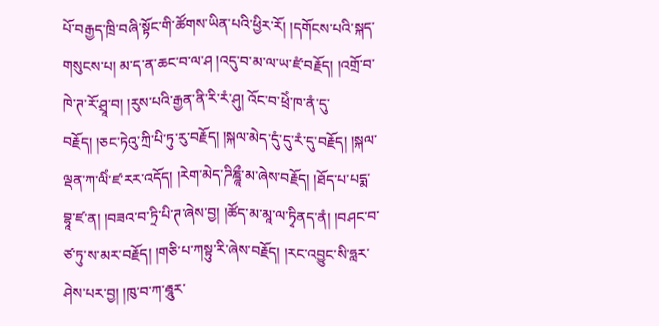པོ་བརྒྱད་ཁྲི་བཞི་སྟོང་གི་ཚོགས་ཡིན་པའི་ཕྱིར་རོ། །དགོངས་པའི་སྐད་གསུངས་པ། མ་ད་ན་ཆང་བ་ལ་ཤ །འདུ་བ་མ་ལ་ཡ་ཛཾ་བརྗོད། །འགྲོ་བ་ཁེ་ཊ་རོ་ཤྲཱ་བ། །རུས་པའི་རྒྱན་ནི་རི་རཾ་ཤུ། འོང་བ་ཕྲེཾ་ཁ་ནཾ་དུ་བརྗོད། །ཅང་ཏེའུ་ཀྲི་པི་ཏུ་རུ་བརྗོད། །སྐལ་མེད་དུཾ་དུ་རཾ་དུ་བརྗོད། །སྐལ་ལྡན་ཀ་ལིཾ་ཛ་རར་འདོད། །རེག་མེད་ཌིཎྜཱྀ་མ་ཞེས་བརྗོད། །ཐོད་པ་པདྨ་བྷཱ་ཛ་ན། །བཟའ་བ་ཏྲི་པི་ཊ་ཞེས་བྱ། །ཚོད་མ་མཱ་ལ་ཏྭིནད་ནཾ། །བཤང་བ་ཙ་ཏུ་ས་མར་བརྗོད། །གཅི་པ་ཀསྟུ་རི་ཞེས་བརྗོད། །རང་འབྱུང་སི་ཧླར་ཤེས་པར་བྱ། །ཁུ་བ་ཀ་རྦཱུར་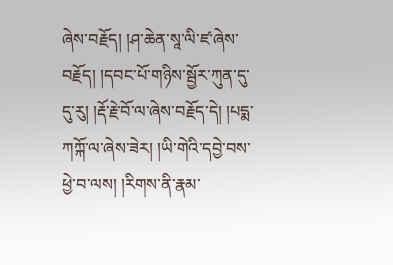ཞེས་བརྗོད། །ཤ་ཆེན་སཱ་ལི་ཛ་ཞེས་བརྗོད། །དབང་པོ་གཉིས་སྦྱོར་ཀུན་དུ་དུ་རུ། །རྡོ་རྗེ་བོ་ལ་ཞེས་བརྗོད་དེ། །པདྨ་ཀཀྐོ་ལ་ཞེས་ཟེར། །ཡི་གེའི་དབྱེ་བས་ཕྱེ་བ་ལས། །རིགས་ནི་རྣམ་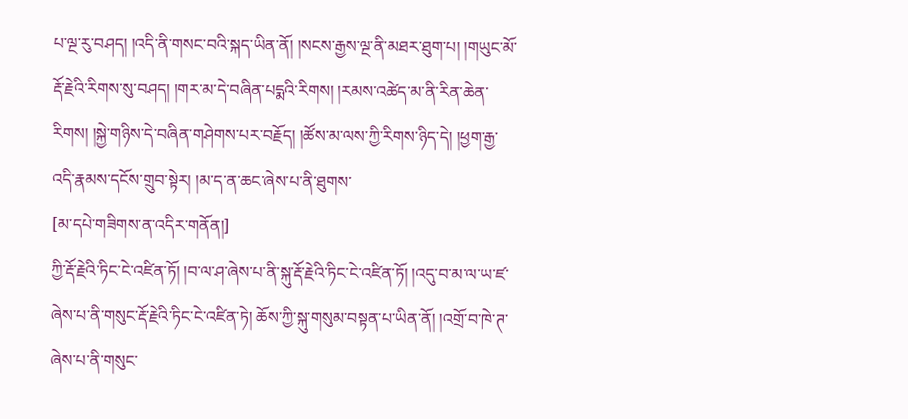པ་ལྔ་རུ་བཤད། །འདི་ནི་གསང་བའི་སྐད་ཡིན་ནོ། །སངས་རྒྱས་ལྔ་ནི་མཐར་ཐུག་པ། །གཡུང་མོ་རྡོ་རྗེའི་རིགས་སུ་བཤད། །གར་མ་དེ་བཞིན་པདྨའི་རིགས། །རམས་འཚེད་མ་ནི་རིན་ཆེན་རིགས། །སྐྱེ་གཉིས་དེ་བཞིན་གཤེགས་པར་བརྗོད། །ཚོས་མ་ལས་ཀྱི་རིགས་ཉིད་དེ། །ཕྱག་རྒྱ་འདི་རྣམས་དངོས་གྲུབ་སྟེར། །མ་ད་ན་ཆང་ཞེས་པ་ནི་ཐུགས་
[མ་དཔེ་གཟིགས་ན་འདིར་གནོན།]
ཀྱི་རྡོ་རྗེའི་ཏིང་ངེ་འཛིན་ཏོ། །བ་ལ་ཤ་ཞེས་པ་ནི་སྐུ་རྡོ་རྗེའི་ཏིང་ངེ་འཛིན་ཏོ། །འདུ་བ་མ་ལ་ཡ་ཛ་ཞེས་པ་ནི་གསུང་རྡོ་རྗེའི་ཏིང་ངེ་འཛིན་ཏེ། ཆོས་ཀྱི་སྐུ་གསུམ་བསྟན་པ་ཡིན་ནོ། །འགྲོ་བ་ཁེ་ཊ་ཞེས་པ་ནི་གསུང་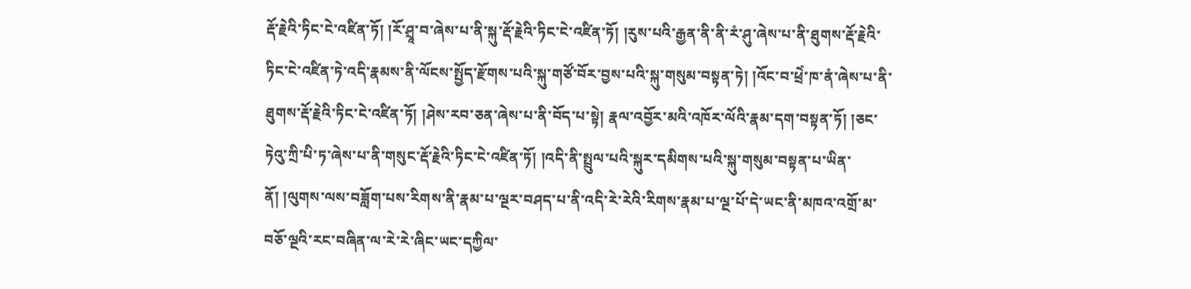རྡོ་རྗེའི་ཏིང་ངེ་འཛིན་ཏོ། །རོ་ཤྲཱ་བ་ཞེས་པ་ནི་སྐུ་རྡོ་རྗེའི་ཏིང་ངེ་འཛིན་ཏོ། །རུས་པའི་རྒྱན་ནི་ནི་རཾ་ཤུ་ཞེས་པ་ནི་ཐུགས་རྡོ་རྗེའི་ཏིང་ངེ་འཛིན་ཏེ་འདི་རྣམས་ནི་ལོངས་སྤྱོད་རྫོགས་པའི་སྐུ་གཙོ་བོར་བྱས་པའི་སྐུ་གསུམ་བསྟན་ཏེ། །འོང་བ་ཕྲེཾ་ཁ་ནཾ་ཞེས་པ་ནི་ཐུགས་རྡོ་རྗེའི་ཏིང་ངེ་འཛིན་ཏོ། །ཤེས་རབ་ཅན་ཞེས་པ་ནི་བོད་པ་སྟེ། རྣལ་འབྱོར་མའི་འཁོར་ལོའི་རྣམ་དག་བསྟན་ཏོ། །ཅང་ཏེའུ་ཀྲི་པི་ཏ་ཞེས་པ་ནི་གསུང་རྡོ་རྗེའི་ཏིང་ངེ་འཛིན་ཏོ། །འདི་ནི་སྤྲུལ་པའི་སྐུར་དམིགས་པའི་སྐུ་གསུམ་བསྟན་པ་ཡིན་ནོ། །ལུགས་ལས་བཟློག་པས་རིགས་ནི་རྣམ་པ་ལྔར་བཤད་པ་ནི་འདི་རེ་རེའི་རིགས་རྣམ་པ་ལྔ་པོ་དེ་ཡང་ནི་མཁའ་འགྲོ་མ་བཅོ་ལྔའི་རང་བཞིན་ལ་རེ་རེ་ཞིང་ཡང་དཀྱིལ་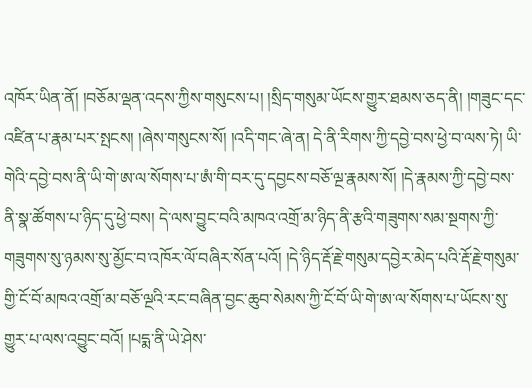འཁོར་ཡིན་ནོ། །བཅོམ་ལྡན་འདས་ཀྱིས་གསུངས་པ། །སྲིད་གསུམ་ཡོངས་གྱུར་ཐམས་ཅད་ནི། །གཟུང་དང་འཛིན་པ་རྣམ་པར་སྤངས། །ཞེས་གསུངས་སོ། །འདི་གང་ཞེ་ན། དེ་ནི་རིགས་ཀྱི་དབྱེ་བས་ཕྱེ་བ་ལས་ཏེ། ཡི་གེའི་དབྱེ་བས་ནི་ཡི་གེ་ཨ་ལ་སོགས་པ་ཨཾ་གི་བར་དུ་དབྱངས་བཅོ་ལྔ་རྣམས་སོ། །དེ་རྣམས་ཀྱི་དབྱེ་བས་ནི་སྣ་ཚོགས་པ་ཉིད་དུ་ཕྱེ་བས། དེ་ལས་བྱུང་བའི་མཁའ་འགྲོ་མ་ཉིད་ནི་རྩའི་གཟུགས་སམ་སྔགས་ཀྱི་གཟུགས་སུ་ཉམས་སུ་མྱོང་བ་འཁོར་ལོ་བཞིར་སོན་པའོ། །དེ་ཉིད་རྡོ་རྗེ་གསུམ་དབྱེར་མེད་པའི་རྡོ་རྗེ་གསུམ་གྱི་ངོ་བོ་མཁའ་འགྲོ་མ་བཅོ་ལྔའི་རང་བཞིན་བྱང་ཆུབ་སེམས་ཀྱི་ངོ་བོ་ཡི་གེ་ཨ་ལ་སོགས་པ་ཡོངས་སུ་གྱུར་པ་ལས་འབྱུང་བའོ། །པདྨ་ནི་ཡེ་ཤེས་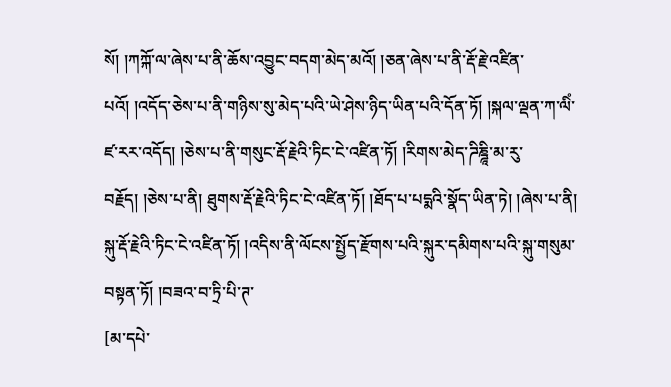སོ། །ཀཀྐོ་ལ་ཞེས་པ་ནི་ཆོས་འབྱུང་བདག་མེད་མའོ། །ཅན་ཞེས་པ་ནི་རྡོ་རྗེ་འཛིན་པའོ། །འདོད་ཅེས་པ་ནི་གཉིས་སུ་མེད་པའི་ཡེ་ཤེས་ཉིད་ཡིན་པའི་དོན་ཏོ། །སྐལ་ལྡན་ཀ་ལིཾ་ཛ་རར་འདོད། །ཅེས་པ་ནི་གསུང་རྡོ་རྗེའི་ཏིང་ངེ་འཛིན་ཏོ། །རིགས་མེད་ཌིཎྜཱི་མ་རུ་བརྗོད། །ཅེས་པ་ནི། ཐུགས་རྡོ་རྗེའི་ཏིང་ངེ་འཛིན་ཏོ། །ཐོད་པ་པདྨའི་སྣོད་ཡིན་ཏེ། །ཞེས་པ་ནི། སྐུ་རྡོ་རྗེའི་ཏིང་ངེ་འཛིན་ཏོ། །འདིས་ནི་ལོངས་སྤྱོད་རྫོགས་པའི་སྐུར་དམིགས་པའི་སྐུ་གསུམ་བསྟན་ཏོ། །བཟའ་བ་ཏྲི་པི་ཊ་
[མ་དཔེ་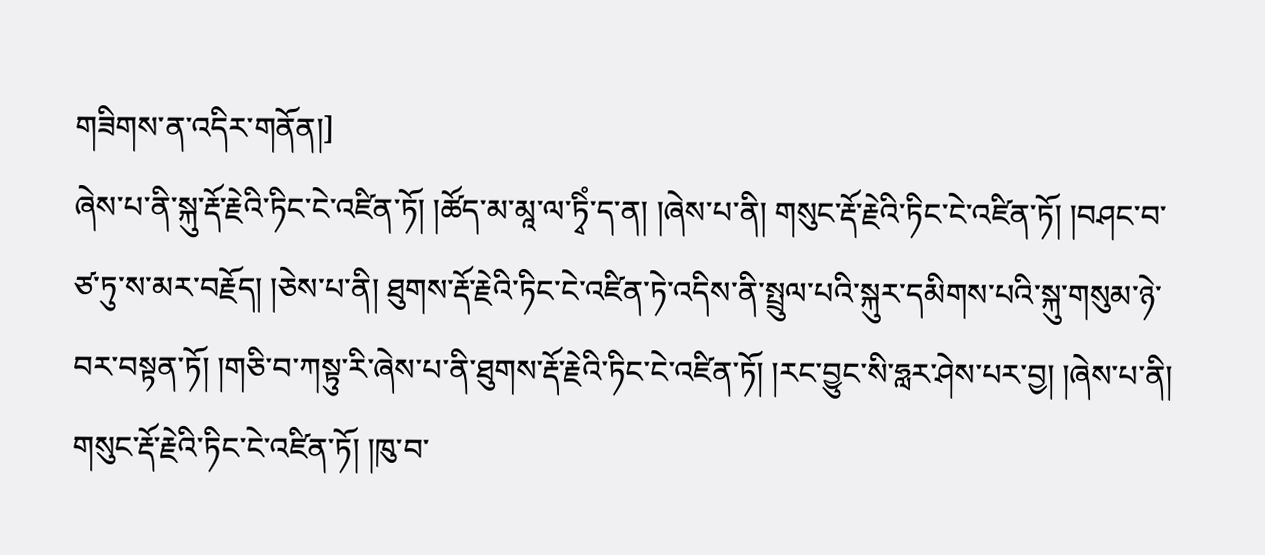གཟིགས་ན་འདིར་གནོན།]
ཞེས་པ་ནི་སྐུ་རྡོ་རྗེའི་ཏིང་ངེ་འཛིན་ཏོ། །ཚོད་མ་མཱ་ལ་ཏྭིཾ་ད་ན། །ཞེས་པ་ནི། གསུང་རྡོ་རྗེའི་ཏིང་ངེ་འཛིན་ཏོ། །བཤང་བ་ཙ་ཏུ་ས་མར་བརྗོད། །ཅེས་པ་ནི། ཐུགས་རྡོ་རྗེའི་ཏིང་ངེ་འཛིན་ཏེ་འདིས་ནི་སྤྲུལ་པའི་སྐུར་དམིགས་པའི་སྐུ་གསུམ་ཉེ་བར་བསྟན་ཏོ། །གཅི་བ་ཀསྟུ་རི་ཞེས་པ་ནི་ཐུགས་རྡོ་རྗེའི་ཏིང་ངེ་འཛིན་ཏོ། །རང་བྱུང་སི་ཧླར་ཤེས་པར་བྱ། །ཞེས་པ་ནི། གསུང་རྡོ་རྗེའི་ཏིང་ངེ་འཛིན་ཏོ། །ཁུ་བ་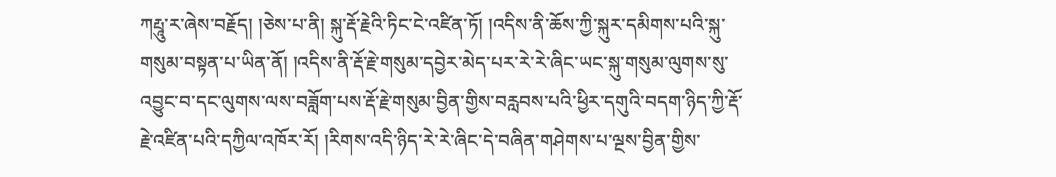ཀརྤཱུ་ར་ཞེས་བརྗོད། །ཅེས་པ་ནི། སྐུ་རྡོ་རྗེའི་ཏིང་ངེ་འཛིན་ཏོ། །འདིས་ནི་ཆོས་ཀྱི་སྐུར་དམིགས་པའི་སྐུ་གསུམ་བསྟན་པ་ཡིན་ནོ། །འདིས་ནི་རྡོ་རྗེ་གསུམ་དབྱེར་མེད་པར་རེ་རེ་ཞིང་ཡང་སྐུ་གསུམ་ལུགས་སུ་འབྱུང་བ་དང་ལུགས་ལས་བཟློག་པས་རྡོ་རྗེ་གསུམ་བྱིན་གྱིས་བརླབས་པའི་ཕྱིར་དགུའི་བདག་ཉིད་ཀྱི་རྡོ་རྗེ་འཛིན་པའི་དཀྱིལ་འཁོར་རོ། །རིགས་འདི་ཉིད་རེ་རེ་ཞིང་དེ་བཞིན་གཤེགས་པ་ལྔས་བྱིན་གྱིས་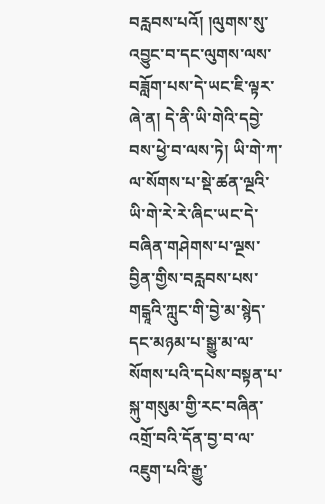བརླབས་པའོ། །ལུགས་སུ་འབྱུང་བ་དང་ལུགས་ལས་བཟློག་པས་དེ་ཡང་ཇི་ལྟར་ཞེ་ན། དེ་ནི་ཡི་གེའི་དབྱེ་བས་ཕྱེ་བ་ལས་ཏེ། ཡི་གེ་ཀ་ལ་སོགས་པ་སྡེ་ཚན་ལྔའི་ཡི་གེ་རེ་རེ་ཞིང་ཡང་དེ་བཞིན་གཤེགས་པ་ལྔས་བྱིན་གྱིས་བརླབས་པས་གངྒཱའི་ཀླུང་གི་བྱེ་མ་སྙེད་དང་མཉམ་པ་སྒྱུ་མ་ལ་སོགས་པའི་དཔེས་བསྟན་པ་སྐུ་གསུམ་གྱི་རང་བཞིན་འགྲོ་བའི་དོན་བྱ་བ་ལ་འཇུག་པའི་རྒྱུ་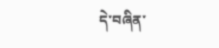དེ་བཞིན་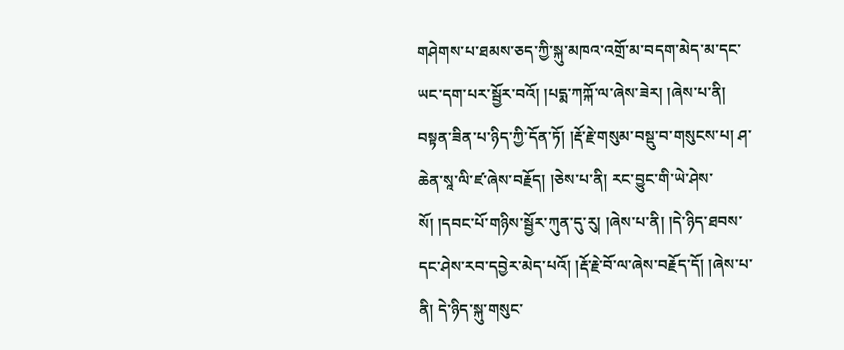གཤེགས་པ་ཐམས་ཅད་ཀྱི་སྐུ་མཁའ་འགྲོ་མ་བདག་མེད་མ་དང་ཡང་དག་པར་སྦྱོར་བའོ། །པདྨ་ཀཀྐོ་ལ་ཞེས་ཟེར། །ཞེས་པ་ནི། བསྟན་ཟིན་པ་ཉིད་ཀྱི་དོན་ཏོ། །རྡོ་རྗེ་གསུམ་བསྡུ་བ་གསུངས་པ། ཤ་ཆེན་སཱ་ལི་ཛ་ཞེས་བརྗོད། །ཅེས་པ་ནི། རང་བྱུང་གི་ཡེ་ཤེས་སོ། །དབང་པོ་གཉིས་སྦྱོར་ཀུན་དུ་རུ། །ཞེས་པ་ནི། །དེ་ཉིད་ཐབས་དང་ཤེས་རབ་དབྱེར་མེད་པའོ། །རྡོ་རྗེ་བོ་ལ་ཞེས་བརྗོད་དོ། །ཞེས་པ་ནི། དེ་ཉིད་སྐུ་གསུང་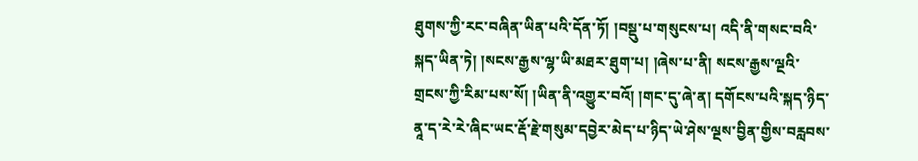ཐུགས་ཀྱི་རང་བཞིན་ཡིན་པའི་དོན་ཏོ། །བསྡུ་པ་གསུངས་པ། འདི་ནི་གསང་བའི་སྐད་ཡིན་ཏེ། །སངས་རྒྱས་ལྷ་ཡི་མཐར་ཐུག་པ། །ཞེས་པ་ནི། སངས་རྒྱས་ལྔའི་གྲངས་ཀྱི་རིམ་པས་སོ། །ཡིན་ནི་འགྱུར་བའོ། །གང་དུ་ཞེ་ན། དགོངས་པའི་སྐད་ཉིད་ནཱ་ད་རེ་རེ་ཞིང་ཡང་རྡོ་རྗེ་གསུམ་དབྱེར་མེད་པ་ཉིད་ཡེ་ཤེས་ལྔས་བྱིན་གྱིས་བརླབས་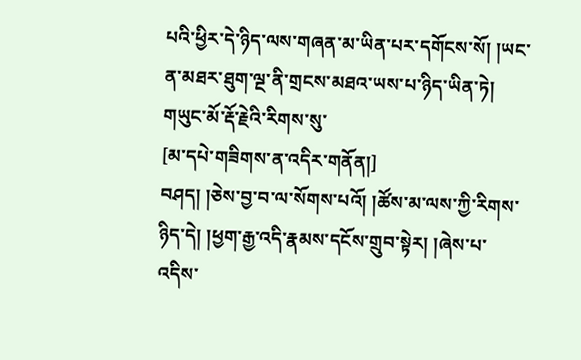པའི་ཕྱིར་དེ་ཉིད་ལས་གཞན་མ་ཡིན་པར་དགོངས་སོ། །ཡང་ན་མཐར་ཐུག་ལྔ་ནི་གྲངས་མཐའ་ཡས་པ་ཉིད་ཡིན་ཏེ། གཡུང་མོ་རྡོ་རྗེའི་རིགས་སུ་
[མ་དཔེ་གཟིགས་ན་འདིར་གནོན།]
བཤད། །ཅེས་བྱ་བ་ལ་སོགས་པའོ། །ཚོས་མ་ལས་ཀྱི་རིགས་ཉིད་དེ། །ཕྱག་རྒྱ་འདི་རྣམས་དངོས་གྲུབ་སྟེར། །ཞེས་པ་འདིས་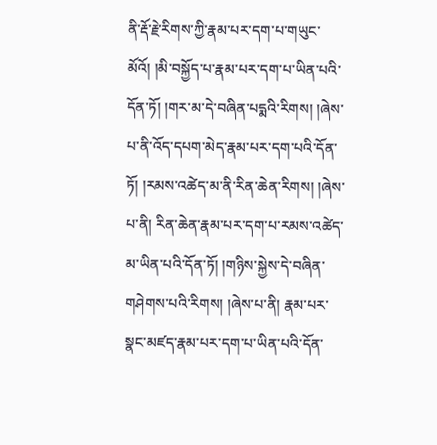ནི་རྡོ་རྗེ་རིགས་ཀྱི་རྣམ་པར་དག་པ་གཡུང་མོའོ། །མི་བསྐྱོད་པ་རྣམ་པར་དག་པ་ཡིན་པའི་དོན་ཏོ། །གར་མ་དེ་བཞིན་པདྨའི་རིགས། །ཞེས་པ་ནི་འོད་དཔག་མེད་རྣམ་པར་དག་པའི་དོན་ཏོ། །རམས་འཚེད་མ་ནི་རིན་ཆེན་རིགས། །ཞེས་པ་ནི། རིན་ཆེན་རྣམ་པར་དག་པ་རམས་འཚེད་མ་ཡིན་པའི་དོན་ཏོ། །གཉིས་སྐྱེས་དེ་བཞིན་གཤེགས་པའི་རིགས། །ཞེས་པ་ནི། རྣམ་པར་སྣང་མཛད་རྣམ་པར་དག་པ་ཡིན་པའི་དོན་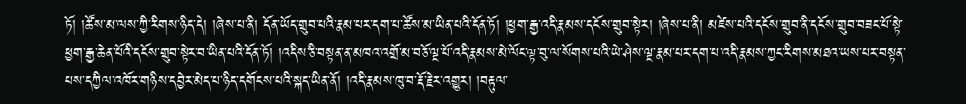ཏོ། །ཚོས་མ་ལས་ཀྱི་རིགས་ཉིད་དེ། །ཞེས་པ་ནི། དོན་ཡོད་གྲུབ་པའི་རྣམ་པར་དག་པ་ཚོས་མ་ཡིན་པའི་དོན་ཏོ། །ཕྱག་རྒྱ་འདི་རྣམས་དངོས་གྲུབ་སྟེར། །ཞེས་པ་ནི། མཛེས་པའི་དངོས་གྲུབ་ནི་དངོས་གྲུབ་བཟང་པོ་སྟེ་ཕྱག་རྒྱ་ཆེན་པོའི་དངོས་གྲུབ་སྟེར་བ་ཡིན་པའི་དོན་ཏོ། །འདིས་ཅི་བསྟན་ན་མཁའ་འགྲོ་མ་བཅོ་ལྔ་པོ་འདི་རྣམས་མེ་ལོང་ལྟ་བུ་ལ་སོགས་པའི་ཡེ་ཤེས་ལྔ་རྣམ་པར་དག་པ་འདི་རྣམས་ཀྱང་རིགས་མཐའ་ཡས་པར་བསྟན་པས་དཀྱིལ་འཁོར་གཉིས་དབྱེར་མེད་པ་ཉིད་དགོངས་པའི་སྐད་ཡིན་ནོ། །འདི་རྣམས་ཁུ་བ་རྡོ་རྗེར་འགྱུར། །བརྟུལ་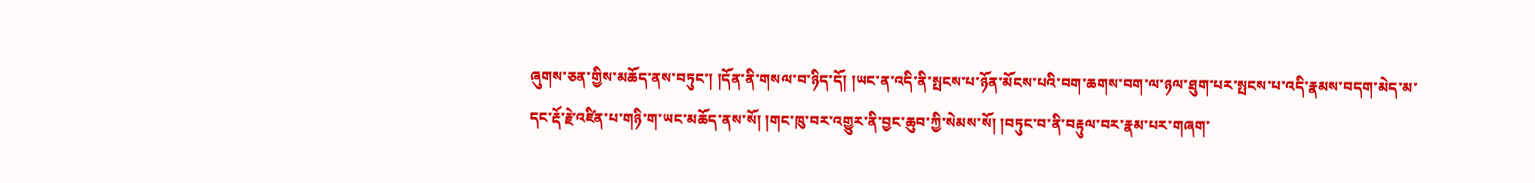ཞུགས་ཅན་གྱིས་མཆོད་ནས་བཏུང་། །དོན་ནི་གསལ་བ་ཉིད་དོ། །ཡང་ན་འདི་ནི་སྤངས་པ་ཉོན་མོངས་པའི་བག་ཆགས་བག་ལ་ཉལ་ཐུག་པར་སྤངས་པ་འདི་རྣམས་བདག་མེད་མ་དང་རྡོ་རྗེ་འཛིན་པ་གཉི་ག་ཡང་མཆོད་ནས་སོ། །གང་ཁུ་བར་འགྱུར་ནི་བྱང་ཆུབ་ཀྱི་སེམས་སོ། །བཏུང་བ་ནི་བརྟུལ་བར་རྣམ་པར་གཞག་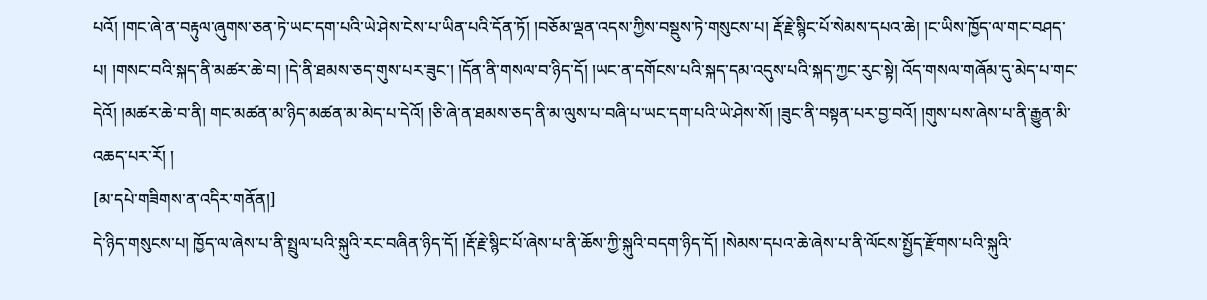པའོ། །གང་ཞེ་ན་བརྟུལ་ཞུགས་ཅན་ཏེ་ཡང་དག་པའི་ཡེ་ཤེས་ངེས་པ་ཡིན་པའི་དོན་ཏོ། །བཅོམ་ལྡན་འདས་ཀྱིས་བསྡུས་ཏེ་གསུངས་པ། རྡོ་རྗེ་སྙིང་པོ་སེམས་དཔའ་ཆེ། །ང་ཡིས་ཁྱོད་ལ་གང་བཤད་པ། །གསང་བའི་སྐད་ནི་མཚར་ཆེ་བ། །དེ་ནི་ཐམས་ཅད་གུས་པར་ཟུང་། །དོན་ནི་གསལ་བ་ཉིད་དོ། །ཡང་ན་དགོངས་པའི་སྐད་དམ་འདུས་པའི་སྐད་ཀྱང་རུང་སྟེ། འོད་གསལ་གཞོམ་དུ་མེད་པ་གང་དེའོ། །མཚར་ཆེ་བ་ནི། གང་མཚན་མ་ཉིད་མཚན་མ་མེད་པ་དེའོ། །ཅི་ཞེ་ན་ཐམས་ཅད་ནི་མ་ལུས་པ་བཞི་པ་ཡང་དག་པའི་ཡེ་ཤེས་སོ། །ཟུང་ནི་བསྟན་པར་བྱ་བའོ། །གུས་པས་ཞེས་པ་ནི་རྒྱུན་མི་འཆད་པར་རོ། །
[མ་དཔེ་གཟིགས་ན་འདིར་གནོན།]
དེ་ཉིད་གསུངས་པ། ཁྱོད་ལ་ཞེས་པ་ནི་སྤྲུལ་པའི་སྐུའི་རང་བཞིན་ཉིད་དོ། །རྡོ་རྗེ་སྙིང་པོ་ཞེས་པ་ནི་ཆོས་ཀྱི་སྐུའི་བདག་ཉིད་དོ། །སེམས་དཔའ་ཆེ་ཞེས་པ་ནི་ལོངས་སྤྱོད་རྫོགས་པའི་སྐུའི་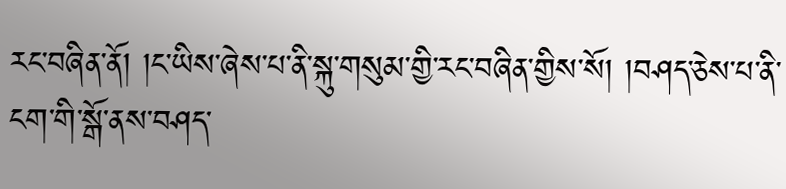རང་བཞིན་ནོ། །ང་ཡིས་ཞེས་པ་ནི་སྐུ་གསུམ་གྱི་རང་བཞིན་གྱིས་སོ། །བཤད་ཅེས་པ་ནི་ངག་གི་སྒོ་ནས་བཤད་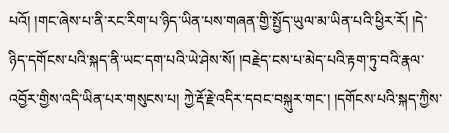པའོ། །གང་ཞེས་པ་ནི་རང་རིག་པ་ཉིད་ཡིན་པས་གཞན་གྱི་སྤྱོད་ཡུལ་མ་ཡིན་པའི་ཕྱིར་རོ། །དེ་ཉིད་དགོངས་པའི་སྐད་ནི་ཡང་དག་པའི་ཡེ་ཤེས་སོ། །བརྗེད་ངས་པ་མེད་པའི་རྟག་ཏུ་བའི་རྣལ་འབྱོར་གྱིས་འདི་ཡིན་པར་གསུངས་པ། ཀྱེ་རྡོ་རྗེ་འདིར་དབང་བསྐུར་གང་། །དགོངས་པའི་སྐད་ཀྱིས་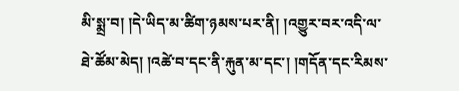མི་སྨྲ་བ། །དེ་ཡིད་མ་ཚིག་ཉམས་པར་ནི། །འགྱུར་བར་འདི་ལ་ཐེ་ཚོམ་མེད། །འཚེ་བ་དང་ནི་རྐུན་མ་དང་། །གདོན་དང་རིམས་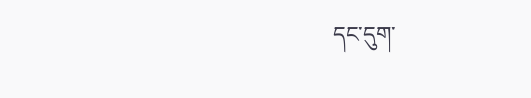དང་དུག་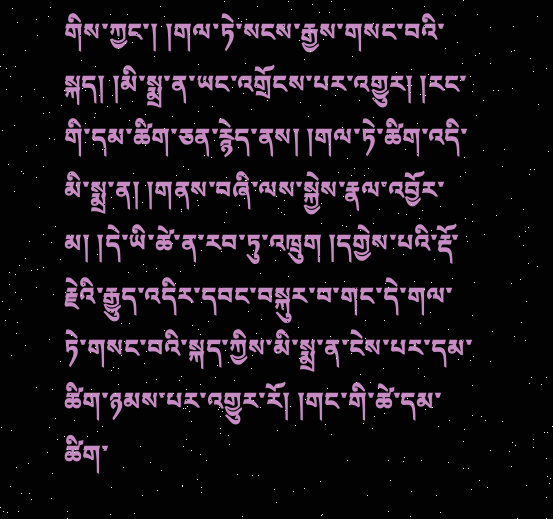གིས་ཀྱང་། །གལ་ཏེ་སངས་རྒྱས་གསང་བའི་སྐད། །མི་སྨྲ་ན་ཡང་འགྲོངས་པར་འགྱུར། །རང་གི་དམ་ཚིག་ཅན་རྙེད་ནས། །གལ་ཏེ་ཚིག་འདི་མི་སྨྲ་ན། །གནས་བཞི་ལས་སྐྱེས་རྣལ་འབྱོར་མ། །དེ་ཡི་ཚེ་ན་རབ་ཏུ་འཁྲུག །དགྱེས་པའི་རྡོ་རྗེའི་རྒྱུད་འདིར་དབང་བསྐུར་བ་གང་དེ་གལ་ཏེ་གསང་བའི་སྐད་ཀྱིས་མི་སྨྲ་ན་ངེས་པར་དམ་ཚིག་ཉམས་པར་འགྱུར་རོ། །གང་གི་ཚེ་དམ་ཚིག་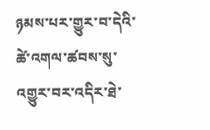ཉམས་པར་གྱུར་བ་དེའི་ཚེ་འགལ་ཚབས་སུ་འགྱུར་བར་འདིར་ཐེ་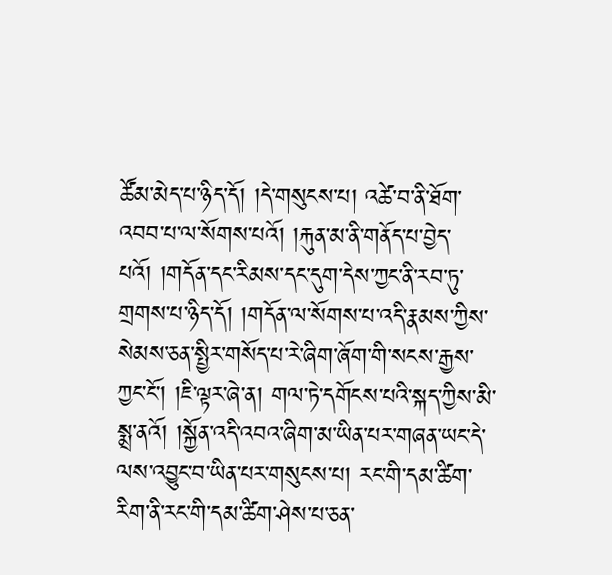ཚོམ་མེད་པ་ཉིད་དོ། །དེ་གསུངས་པ། འཚེ་བ་ནི་ཐོག་འབབ་པ་ལ་སོགས་པའོ། །རྐུན་མ་ནི་གནོད་པ་བྱེད་པའོ། །གདོན་དང་རིམས་དང་དུག་དེས་ཀྱང་ནི་རབ་ཏུ་གྲགས་པ་ཉིད་དོ། །གདོན་ལ་སོགས་པ་འདི་རྣམས་ཀྱིས་སེམས་ཅན་སྤྱིར་གསོད་པ་རེ་ཞིག་ཞོག་གི་སངས་རྒྱས་ཀྱང་ངོ་། །ཇི་ལྟར་ཞེ་ན། གལ་ཏེ་དགོངས་པའི་སྐད་ཀྱིས་མི་སྨྲ་ནའོ། །སྐྱོན་འདི་འབའ་ཞིག་མ་ཡིན་པར་གཞན་ཡང་དེ་ལས་འབྱུང་བ་ཡིན་པར་གསུངས་པ། རང་གི་དམ་ཚིག་རིག་ནི་རང་གི་དམ་ཚིག་ཤེས་པ་ཅན་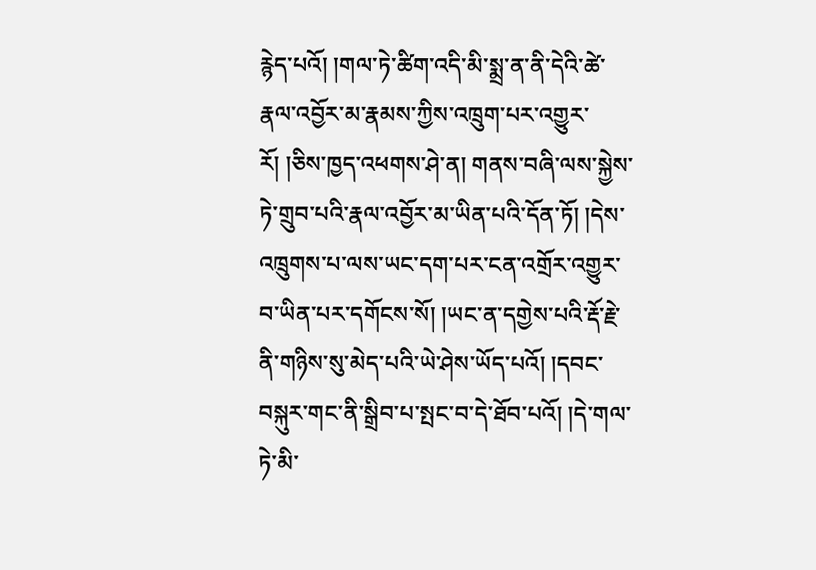རྙེད་པའོ། །གལ་ཏེ་ཚིག་འདི་མི་སྨྲ་ན་ནི་དེའི་ཚེ་རྣལ་འབྱོར་མ་རྣམས་ཀྱིས་འཁྲུག་པར་འགྱུར་རོ། །ཅིས་ཁྱད་འཕགས་ཤེ་ན། གནས་བཞི་ལས་སྐྱེས་ཏེ་གྲུབ་པའི་རྣལ་འབྱོར་མ་ཡིན་པའི་དོན་ཏོ། །དེས་འཁྲུགས་པ་ལས་ཡང་དག་པར་ངན་འགྲོར་འགྱུར་བ་ཡིན་པར་དགོངས་སོ། །ཡང་ན་དགྱེས་པའི་རྡོ་རྗེ་ནི་གཉིས་སུ་མེད་པའི་ཡེ་ཤེས་ཡོད་པའོ། །དབང་བསྐུར་གང་ནི་སྒྲིབ་པ་སྤང་བ་དེ་ཐོབ་པའོ། །དེ་གལ་ཏེ་མི་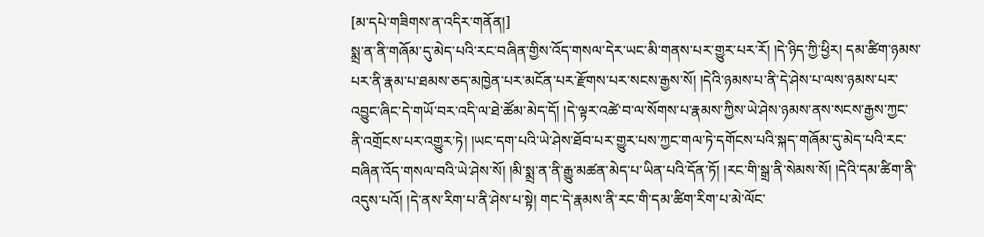[མ་དཔེ་གཟིགས་ན་འདིར་གནོན།]
སྨྲ་ན་ནི་གཞོམ་དུ་མེད་པའི་རང་བཞིན་གྱིས་འོད་གསལ་དེར་ཡང་མི་གནས་པར་གྱུར་པར་རོ། །དེ་ཉིད་ཀྱི་ཕྱིར། དམ་ཚིག་ཉམས་པར་ནི་རྣམ་པ་ཐམས་ཅད་མཁྱེན་པར་མངོན་པར་རྫོགས་པར་སངས་རྒྱས་སོ། །དེའི་ཉམས་པ་ནི་དེ་ཤེས་པ་ལས་ཉམས་པར་འབྱུང་ཞིང་དེ་གཡོ་བར་འདི་ལ་ཐེ་ཚོམ་མེད་དོ། །དེ་ལྟར་འཚེ་བ་ལ་སོགས་པ་རྣམས་ཀྱིས་ཡེ་ཤེས་ཉམས་ནས་སངས་རྒྱས་ཀྱང་ནི་འགྲོངས་པར་འགྱུར་ཏེ། །ཡང་དག་པའི་ཡེ་ཤེས་ཐོབ་པར་གྱུར་པས་ཀྱང་གལ་ཏེ་དགོངས་པའི་སྐད་གཞོམ་དུ་མེད་པའི་རང་བཞིན་འོད་གསལ་བའི་ཡེ་ཤེས་སོ། །མི་སྨྲ་ན་ནི་རྒྱུ་མཚན་མེད་པ་ཡིན་པའི་དོན་ཏོ། །རང་གི་སྒྲ་ནི་སེམས་སོ། །དེའི་དམ་ཚིག་ནི་འདུས་པའོ། །དེ་ནས་རིག་པ་ནི་ཤེས་པ་སྟེ། གང་དེ་རྣམས་ནི་རང་གི་དམ་ཚིག་རིག་པ་མེ་ལོང་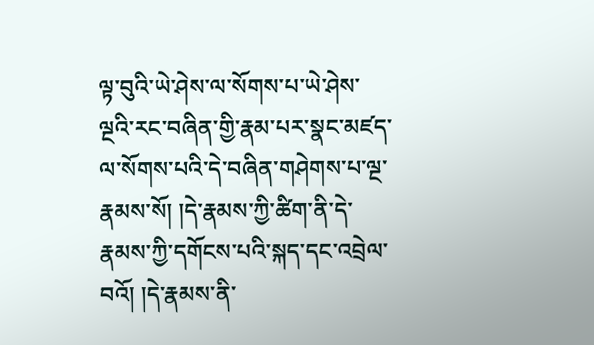ལྟ་བུའི་ཡེ་ཤེས་ལ་སོགས་པ་ཡེ་ཤེས་ལྔའི་རང་བཞིན་གྱི་རྣམ་པར་སྣང་མཛད་ལ་སོགས་པའི་དེ་བཞིན་གཤེགས་པ་ལྔ་རྣམས་སོ། །དེ་རྣམས་ཀྱི་ཚིག་ནི་དེ་རྣམས་ཀྱི་དགོངས་པའི་སྐད་དང་འབྲེལ་བའོ། །དེ་རྣམས་ནི་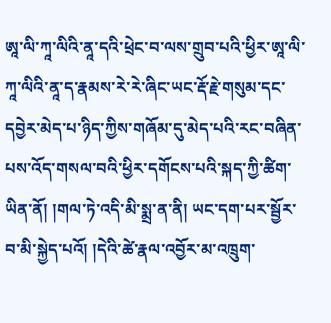ཨཱ་ལི་ཀཱ་ལིའི་ནཱ་དའི་ཕྲེང་བ་ལས་གྲུབ་པའི་ཕྱིར་ཨཱ་ལི་ཀཱ་ལིའི་ནཱ་ད་རྣམས་རེ་རེ་ཞིང་ཡང་རྡོ་རྗེ་གསུམ་དང་དབྱེར་མེད་པ་ཉིད་ཀྱིས་གཞོམ་དུ་མེད་པའི་རང་བཞིན་པས་འོད་གསལ་བའི་ཕྱིར་དགོངས་པའི་སྐད་ཀྱི་ཚིག་ཡིན་ནོ། །གལ་ཏེ་འདི་མི་སྨྲ་ན་ནི། ཡང་དག་པར་སྦྱོར་བ་མི་སྐྱེད་པའོ། །དེའི་ཚེ་རྣལ་འབྱོར་མ་འཁྲུག་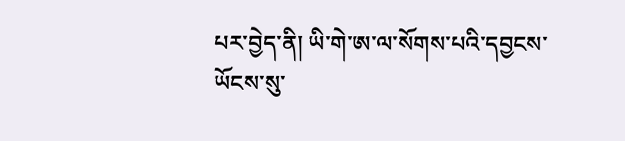པར་བྱེད་ནི། ཡི་གེ་ཨ་ལ་སོགས་པའི་དབྱངས་ཡོངས་སུ་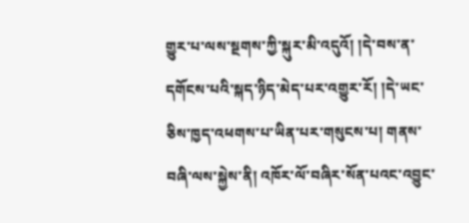གྱུར་པ་ལས་སྔགས་ཀྱི་སྐུར་མི་འདུའོ། །དེ་བས་ན་དགོངས་པའི་སྐད་ཉིད་མེད་པར་འགྱུར་རོ། །དེ་ཡང་ཅིས་ཁྱད་འཕགས་པ་ཡིན་པར་གསུངས་པ། གནས་བཞི་ལས་སྐྱེས་ནི། འཁོར་ལོ་བཞིར་སོན་པའང་འབྱུང་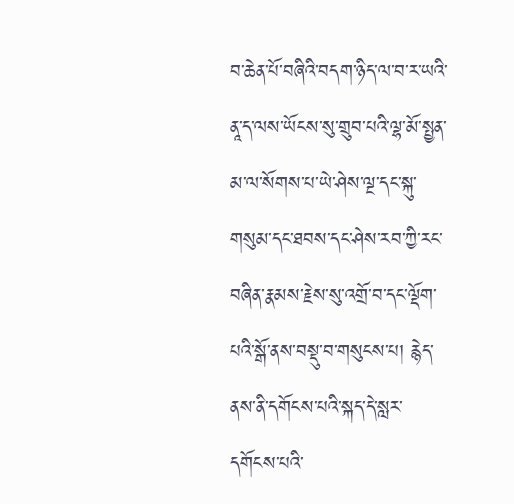བ་ཆེན་པོ་བཞིའི་བདག་ཉིད་ལ་བ་ར་ཡའི་ནཱ་ད་ལས་ཡོངས་སུ་གྲུབ་པའི་ལྷ་མོ་སྤྱན་མ་ལ་སོགས་པ་ཡེ་ཤེས་ལྔ་དང་སྐུ་གསུམ་དང་ཐབས་དང་ཤེས་རབ་ཀྱི་རང་བཞིན་རྣམས་རྗེས་སུ་འགྲོ་བ་དང་ལྡོག་པའི་སྒོ་ནས་བསྡུ་བ་གསུངས་པ། རྙེད་ནས་ནི་དགོངས་པའི་སྐད་དེ་སླར་དགོངས་པའི་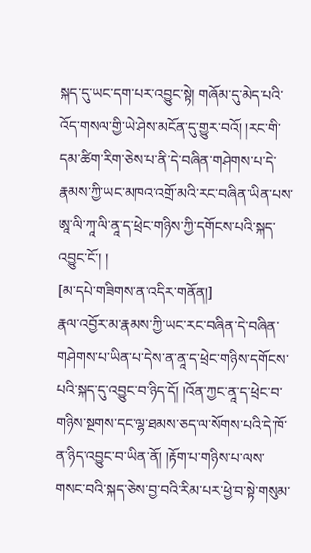སྐད་དུ་ཡང་དག་པར་འབྱུང་སྟེ། གཞོམ་དུ་མེད་པའི་འོད་གསལ་གྱི་ཡེ་ཤེས་མངོན་དུ་གྱུར་བའོ། །རང་གི་དམ་ཚིག་རིག་ཅེས་པ་ནི་དེ་བཞིན་གཤེགས་པ་དེ་རྣམས་ཀྱི་ཡང་མཁའ་འགྲོ་མའི་རང་བཞིན་ཡིན་པས་ཨཱ་ལི་ཀཱ་ལི་ནཱ་ད་ཕྲེང་གཉིས་ཀྱི་དགོངས་པའི་སྐད་འབྱུང་ངོ་། །
[མ་དཔེ་གཟིགས་ན་འདིར་གནོན།]
རྣལ་འབྱོར་མ་རྣམས་ཀྱི་ཡང་རང་བཞིན་དེ་བཞིན་གཤེགས་པ་ཡིན་པ་དེས་ན་ནཱ་ད་ཕྲེང་གཉིས་དགོངས་པའི་སྐད་དུ་འབྱུང་བ་ཉིད་དོ། །འོན་ཀྱང་ནཱ་ད་ཕྲེང་བ་གཉིས་སྔགས་དང་ལྷ་ཐམས་ཅད་ལ་སོགས་པའི་དེ་ཁོ་ན་ཉིད་འབྱུང་བ་ཡིན་ནོ། །རྟོག་པ་གཉིས་པ་ལས་གསང་བའི་སྐད་ཅེས་བྱ་བའི་རིམ་པར་ཕྱེ་བ་སྟེ་གསུམ་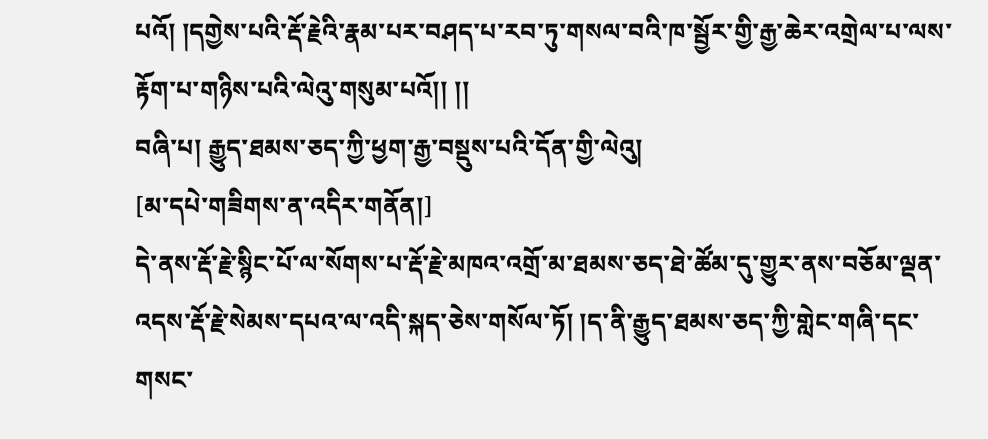པའོ། །དགྱེས་པའི་རྡོ་རྗེའི་རྣམ་པར་བཤད་པ་རབ་ཏུ་གསལ་བའི་ཁ་སྦྱོར་གྱི་རྒྱ་ཆེར་འགྲེལ་པ་ལས་རྟོག་པ་གཉིས་པའི་ལེའུ་གསུམ་པའོ།། །།
བཞི་པ། རྒྱུད་ཐམས་ཅད་ཀྱི་ཕྱག་རྒྱ་བསྡུས་པའི་དོན་གྱི་ལེའུ།
[མ་དཔེ་གཟིགས་ན་འདིར་གནོན།]
དེ་ནས་རྡོ་རྗེ་སྙིང་པོ་ལ་སོགས་པ་རྡོ་རྗེ་མཁའ་འགྲོ་མ་ཐམས་ཅད་ཐེ་ཚོམ་དུ་གྱུར་ནས་བཅོམ་ལྡན་འདས་རྡོ་རྗེ་སེམས་དཔའ་ལ་འདི་སྐད་ཅེས་གསོལ་ཏོ། །ད་ནི་རྒྱུད་ཐམས་ཅད་ཀྱི་གླེང་གཞི་དང་གསང་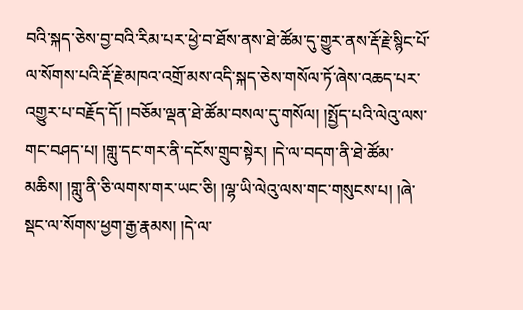བའི་སྐད་ཅེས་བྱ་བའི་རིམ་པར་ཕྱེ་བ་ཐོས་ནས་ཐེ་ཚོམ་དུ་གྱུར་ནས་རྡོ་རྗེ་སྙིང་པོ་ལ་སོགས་པའི་རྡོ་རྗེ་མཁའ་འགྲོ་མས་འདི་སྐད་ཅེས་གསོལ་ཏོ་ཞེས་འཆད་པར་འགྱུར་པ་བརྗོད་དོ། །བཅོམ་ལྡན་ཐེ་ཚོམ་བསལ་དུ་གསོལ། །སྤྱོད་པའི་ལེའུ་ལས་གང་བཤད་པ། །གླུ་དང་གར་ནི་དངོས་གྲུབ་སྟེར། །དེ་ལ་བདག་ནི་ཐེ་ཚོམ་མཆིས། །གླུ་ནི་ཅི་ལགས་གར་ཡང་ཅི། །ལྷ་ཡི་ལེའུ་ལས་གང་གསུངས་པ། །ཞེ་སྡང་ལ་སོགས་ཕྱག་རྒྱ་རྣམས། །དེ་ལ་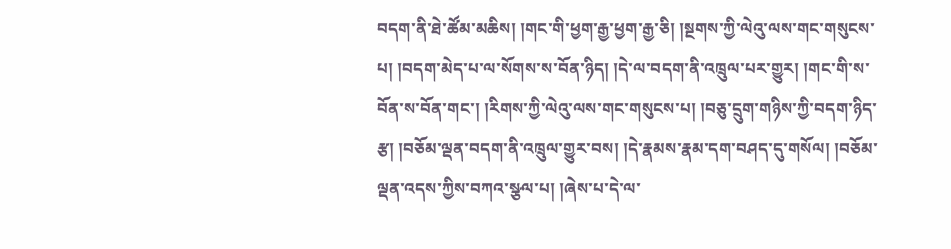བདག་ནི་ཐེ་ཚོམ་མཆིས། །གང་གི་ཕྱག་རྒྱ་ཕྱག་རྒྱ་ཅི། །སྔགས་ཀྱི་ལེའུ་ལས་གང་གསུངས་པ། །བདག་མེད་པ་ལ་སོགས་ས་བོན་ཉིད། །དེ་ལ་བདག་ནི་འཁྲུལ་པར་གྱུར། །གང་གི་ས་བོན་ས་བོན་གང་། །རིགས་ཀྱི་ལེའུ་ལས་གང་གསུངས་པ། །བཅུ་དྲུག་གཉིས་ཀྱི་བདག་ཉིད་རྩ། །བཅོམ་ལྡན་བདག་ནི་འཁྲུལ་གྱུར་བས། །དེ་རྣམས་རྣམ་དག་བཤད་དུ་གསོལ། །བཅོམ་ལྡན་འདས་ཀྱིས་བཀའ་སྩལ་པ། །ཞེས་པ་དེ་ལ་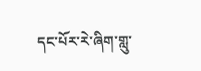དང་པོར་རེ་ཞིག་གླུ་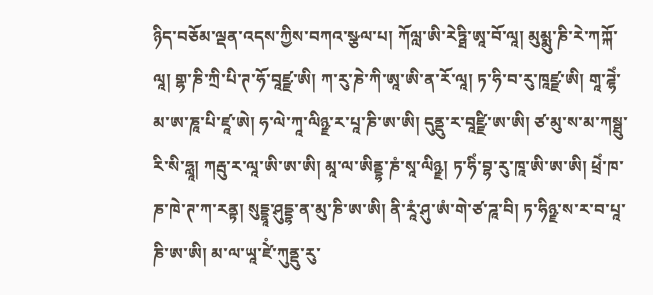ཉིད་བཅོམ་ལྡན་འདས་ཀྱིས་བཀའ་སྩལ་པ། ཀོལླ་ཨི་རེཏྠི་ཨཱ་བོ་ལཱ། མུམྨུ་ཎི་རེ་ཀཀྐོ་ལཱ། གྷ་ཎི་ཀྲི་པི་ཊ་ཧོ་བཱཛྫ་ཨི། ཀ་རུ་ཎེ་ཀི་ཨཱ་ཨི་ན་རོ་ལཱ། ཏ་ཧི་བ་རུ་ཁཱཛྫ་ཨི། གཱ་ཌྷེཾ་མ་ཨ་ཎཱ་པི་ཛཱ་ཨེ། ཧ་ལེ་ཀཱ་ལིཉྫ་ར་པཱ་ཎི་ཨ་ཨི། དུནྡུ་ར་བཱཛྫི་ཨ་ཨི། ཙ་མུ་ས་མ་ཀསྠུ་རི་སི་ཧླཱ། ཀརྦུ་ར་ལཱ་ཨི་ཨ་ཨི། མཱ་ལ་ཨིནྡྷ་ཎཾ་སཱ་ལིཉྫ། ཏ་ཧིཾ་བྷ་རུ་ཁཱ་ཨི་ཨ་ཨི། ཕྲེཾ་ཁ་ཎ་ཁེ་ཊ་ཀ་རནྟ། སུདྡྷཱ་ཤུདྡྷ་ན་མུ་ཎི་ཨ་ཨི། ནི་རཱཾ་ཤུ་ཨཾ་གེ་ཙ་ཌཱ་བི། ཏ་ཧིཉྫ་ས་ར་བ་པཱ་ཎི་ཨ་ཨི། མ་ལ་ཡཱ་ཛེཾ་ཀུནྡུ་རུ་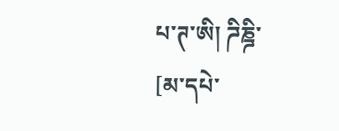པ་ཊ་ཨི། ཌིཎྜི་
[མ་དཔེ་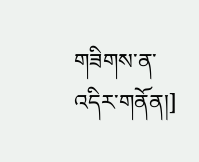གཟིགས་ན་འདིར་གནོན།]